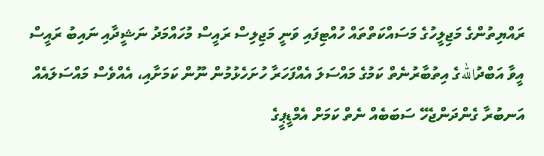ރައްޔިތުންގެ މަޖިލީހުގެ މަސައްކަތްތައް ހުއްޓިފައި ވަނީ މަޖިލިސް ރައީސް މުހައްމަދު ނަޝީދާއި ނައިބު ރައީސް އީވާ އަބްދުاللهގެ އިތުބާރުނެތް ކަމުގެ މައްސަލަ އެއްފަހަރާ ހުށަހެޅުމުން ނޫން ކަމަށާއި، އެއްވެސް މައްސަލައެއް އަނބުރާ ގެންދަންޖެހޭ ސަބަބެއް ނެތް ކަމަށް އެމްޑީޕީގެ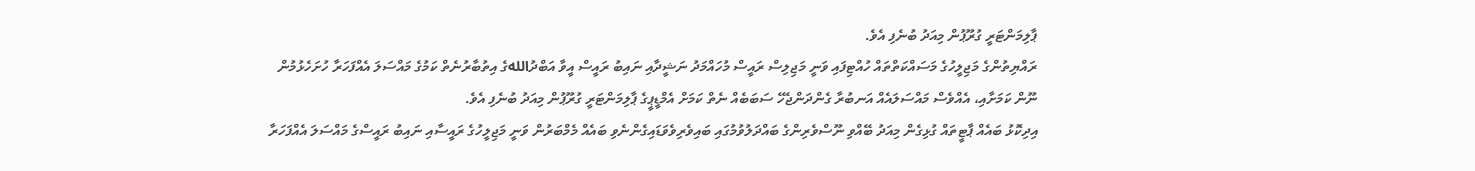ޕާލިމަންޓަރީ ގުރޫޕުން މިއަދު ބުނެފި އެވެ.
ރައްޔިތުންގެ މަޖިލީހުގެ މަސައްކަތްތައް ހުއްޓިފައި ވަނީ މަޖިލިސް ރައީސް މުހައްމަދު ނަޝީދާއި ނައިބު ރައީސް އީވާ އަބްދުاللهގެ އިތުބާރުނެތް ކަމުގެ މައްސަލަ އެއްފަހަރާ ހުށަހެޅުމުން ނޫން ކަމަށާއި، އެއްވެސް މައްސަލައެއް އަނބުރާ ގެންދަންޖެހޭ ސަބަބެއް ނެތް ކަމަށް އެމްޑީޕީގެ ޕާލިމަންޓަރީ ގުރޫޕުން މިއަދު ބުނެފި އެވެ.
އިދިކޮޅު ބައެއް ޕާޓީތައް ގުޅިގެން މިއަދު ބޭއްވި ނޫސްވެރިންގެ ބައްދަލުވުމުގައި ބައިވެރިވެވަޑައިގެންނެވި ބައެއް މެމްބަރުން ވަނީ މަޖިލީހުގެ ރައީސާއި ނައިބު ރައީސްގެ މައްސަލަ އެއްފަހަރާ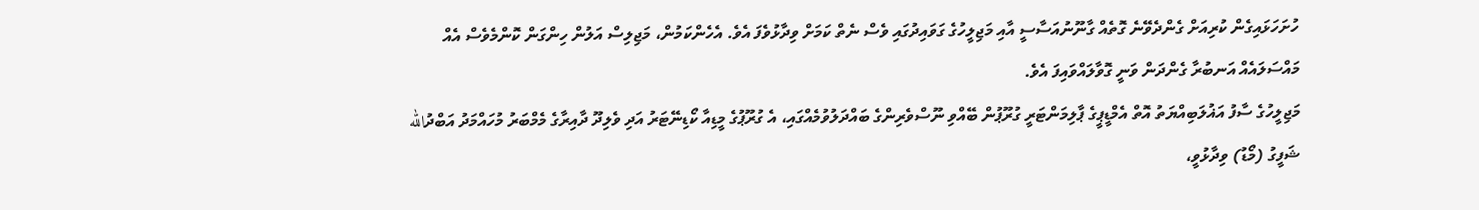ހުށަހަޅައިގެން ކުރިއަށް ގެންދެވޭނެ ގޮތެއް ގާނޫނުއަސާސީ އާއި މަޖިލީހުގެ ގަވައިދުގައި ވެސް ނެތް ކަމަށް ވިދާޅުވެފަ އެވެ. އެހެންކަމުން، މަޖިލިސް އަލުން ހިންގަން ކޮންމެވެސް އެއް މައްސަލައެއް އަނބުރާ ގެންދަން ވަނީ ގޮވާލައްވައިފަ އެވެ.
މަޖިލީހުގެ ސާފު އަޣުލަބިއްޔަތު އޮތް އެމްޑީޕީގެ ޕާލިމަންޓަރީ ގުރޫޕުން ބޭއްވި ނޫސްވެރިންގެ ބައްދަލުވުމެއްގައި، އެ ގުރޫޕުގެ މީޑިއާ ކޯޑިނޭޓަރު އަދި ވެލިދޫ ދާއިރާގެ މެމްބަރު މުހައްމަދު އަބްދުالله ޝަފީގު (މޯޑު) ވިދާޅުވީ،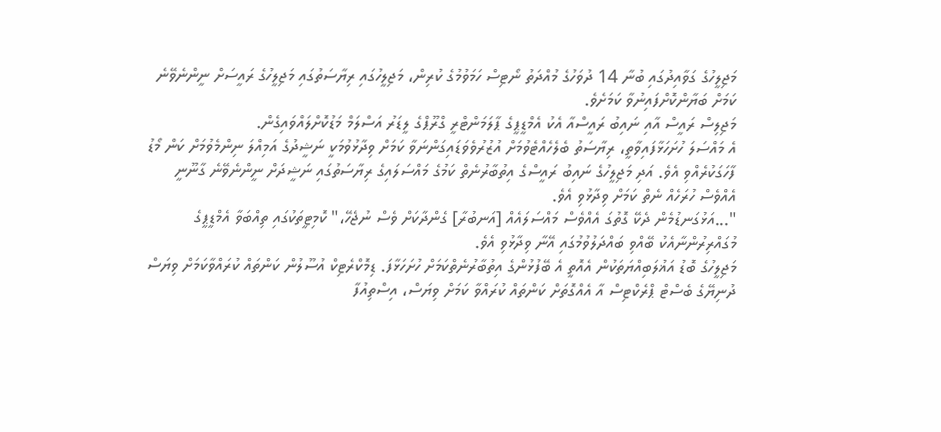މަޖިލީހުގެ ގަވާއިދުގައި ބުނާ 14 ދުވަހުގެ މުއްދަތު ނޯޓިސް ހަމަވުމުގެ ކުރިން، މަޖިލީހުގައި ރިޔާސަތުގައި މަޖިލީހުގެ ރައީސަށް ނީންނެވޭނެ ކަމަށް ބަޔާންކޮށްފައިނުވާ ކަމަށެވެ.
މަޖިލިސް ރައީސް އާއި ނައިބު ރައީސްއާ އެކު އެމްޑީޕީގެ ޕާލަމަންޓްރީ ގްރޫޕްގެ ލީޑަރު އަސްލަމް މަޑުކޮށްލައްވައިގެން.
އެ މައްސަލަ ހުށަހަޅާފައިވާތީ، ރިޔާސަތު ބެލެހެއްޓެވުމަށް އުޒުރުވެވަޑައިގަންނަވާ ކަމަށް ވިދާޅުވުމަކީ ނަޝީދުގެ އަމިއްލަ ނިންމެވުމަށް ކަން މޯޑު ފާހަގަކުރެއްވި އެވެ. އަދި މަޖިލީހުގެ ނައިބު ރައީސްގެ އިތުބާރުނެތް ކަމުގެ މައްސަލައިގެ ރިޔާސަތުގައި ނަޝީދަށް ނީންނެވޭނެ ގާނޫނީ އެއްވެސް ހުރަހެއް ނެތް ކަމަށް ވިދާޅުވި އެވެ.
"...އަޅުގަނޑުމެން ދެކޭ ގޮތުގަ އެއްވެސް މައްސަލައެއް [އަނބުރާ] ގެންދާކަށް ވެސް ނުޖެހޭ،" ކޮމިޓީތަކުގައި ތިއްބަވާ އެމްޑީޕީގެ މުގައްރިރުންނާއެކު ބޭއްވި ބައްދަލުވުމުގައި އޭނާ ވިދާޅުވި އެވެ.
މަޖިލީހުގެ ބޮޑު އަޣުލަބިއްޔަތަކުން އެއޮތީ އެ ބޭފުޅުންގެ އިތުބާރުނެތްކަމަށް ހުށަހަޅާފަ. ޑިމޮކްރެޓިކް އުސޫލުން ކަންތައް ކުރައްވާކަމަށް ވިޔަސް ދުނިޔޭގެ ބެސްޓް ޕްރެކްޓިސް އާ އެއްގޮތަށް ކަންތައް ކުރައްވާ ކަމަށް ވިޔަސް، އިސްތިއުފާ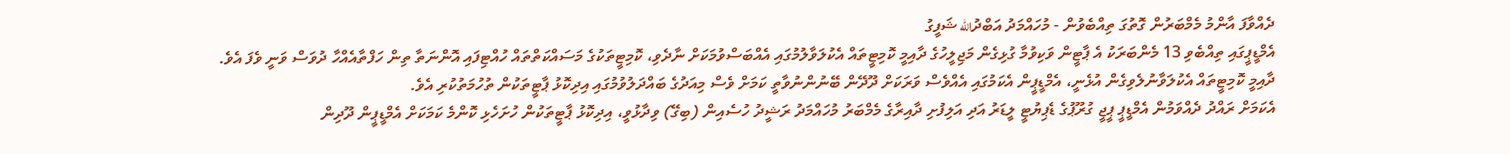ދެއްވާފަ އާންމު މެމްބަރުން ގޮތުގަ ތިއްބެވުން - މުހައްމަދު އަބްދުالله ޝަފީގު
އެމްޑީޕީގައި ތިއްބެވި 13 މެންބަރަކު އެ ޕާޓީން ވަކިވުމާ ގުޅިގެން މަޖިލީހުގެ ދާއިމީ ކޮމިޓީތައް އެކުލަވާލުމުގައި އެއްބަސްވުމަކަށް ނާދެވި، ކޮމިޓީތަކުގެ މަސައްކަތްތައް ހުއްޓިފައި އޮންނަތާ ތިން ހަފްތާއެއްހާ ދުވަސް ވަނީ ވެފަ އެވެ.
ދާއިމީ ކޮމިޓީތައް އެކުލަވާނުލެވިގެން އުޅެނީ، އެމްޑީޕީން އެކަމުގައި އެއްވެސް ވަރަކަށް ދޫދޭން ބޭނުންނުވާތީ ކަމަށް ވެސް މިއަދުގެ ބައްދަލުވުމުގައި އިދިކޮޅު ޕާޓީތަކުން ތުހުމަތުކުރި އެވެ.
އެކަމަށް ރައްދު ދެއްވަމުން އެމްޑީޕީ ޕީޖީ ގުރޫޕުގެ ޑެޕިޔުޓީ ލީޑަރު އަދި އަލިފުށި ދާއިރާގެ މެމްބަރު މުހައްމަދު ރަޝީދު ހުސެއިން (ބިގޭ) ވިދާޅުވީ، އިދިކޮޅު ޕާޓީތަކުން ހުށަހެޅި ކޮންމެ ކަމަކަށް އެމްޑީޕީން ދޫދިން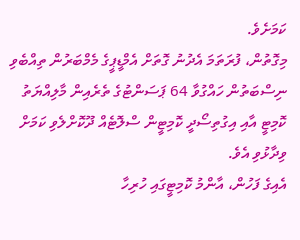ކަމަށެވެ.
މިގޮތުން، ފުރަތަމަ އެދުނު ގޮތަށް އެމްޑީޕީގެ މެމްބަރުން ތިއްބެވި ނިސްބަތުން ހައްގުވާ 64 ޕަސަންޓުގެ ތެރެއިން މާލިއްޔަތު ކޮމިޓީ އާއި އިގުތިސޯދީ ކޮމިޓީން ސްލޮޓެއް ދޫކޮށްލެވި ކަމަށް ވިދާޅުވި އެވެ.
އެއިގެ ފަހުން، އާންމު ކޮމިޓީގައި ހުރިހާ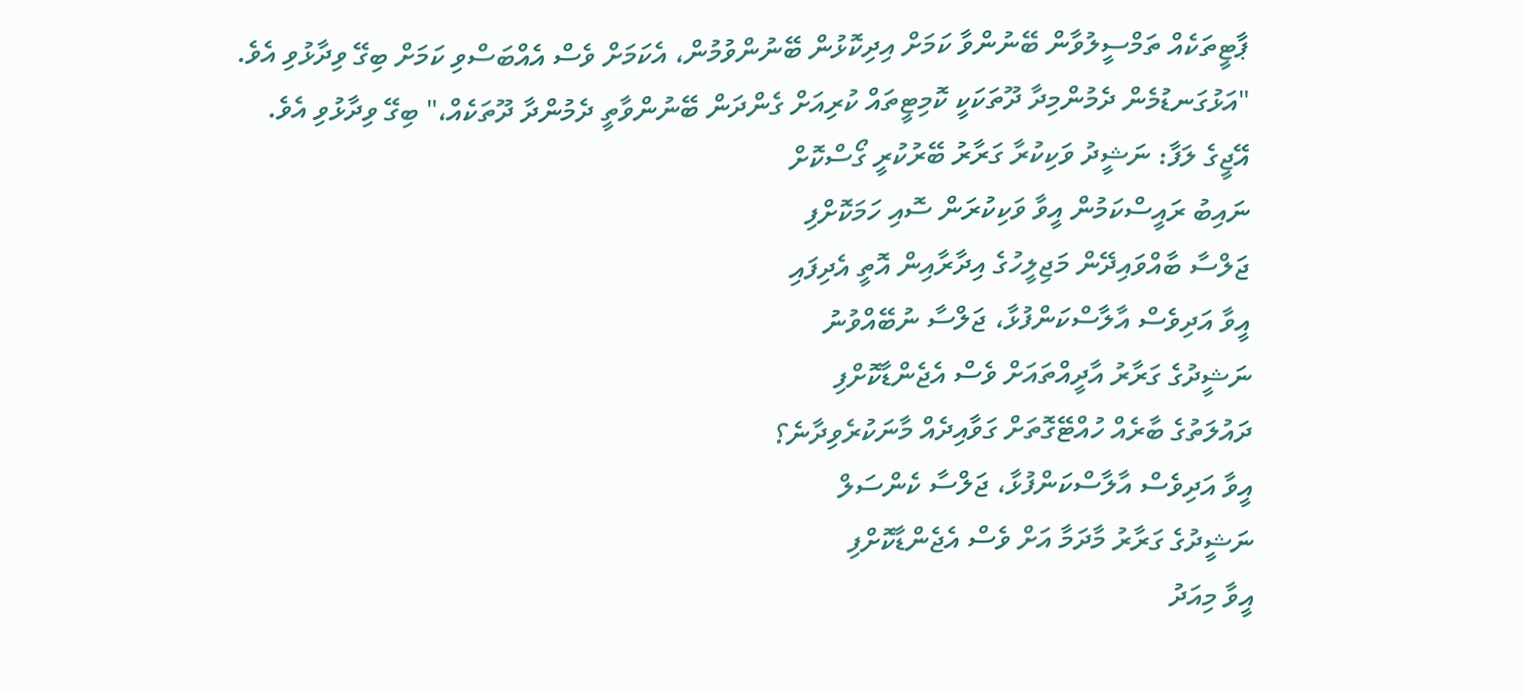ޕާޓީތަކެއް ތަމްސީލުވާން ބޭނުންވާ ކަމަށް އިދިކޮޅުން ބޭނުންވުމުން، އެކަމަށް ވެސް އެއްބަސްވި ކަމަށް ބިގޭ ވިދާޅުވި އެވެ.
"އަޅުގަނޑުމެން ދެމުންމިދާ ދޫތަކަކީ ކޮމިޓީތައް ކުރިއަށް ގެންދަން ބޭނުންވާތީ ދެމުންދާ ދޫތަކެއް،" ބިގޭ ވިދާޅުވި އެވެ.
އޭޖީގެ ލަފާ: ނަޝީދު ވަކިކުރާ ގަރާރު ބޭރުކުރީ ގޯސްކޮށް
ނައިބު ރައީސްކަމުން އީވާ ވަކިކުރަން ސޮއި ހަމަކޮށްފި
ޖަލްސާ ބާއްވައިދޭން މަޖިލީހުގެ އިދާރާއިން އޮތީ އެދިފައި
އީވާ އަދިވެސް އާލާސްކަންފުޅާ، ޖަލްސާ ނުބޭއްވުނު
ނަޝީދުގެ ގަރާރު އާދީއްތައަށް ވެސް އެޖެންޑާކޮށްފި
ދައުލަތުގެ ބާރެއް ހުއްޓޭގޮތަށް ގަވާއިދެއް މާނަކުރެވިދާނެ؟
އީވާ އަދިވެސް އާލާސްކަންފުޅާ، ޖަލްސާ ކެންސަލް
ނަޝީދުގެ ގަރާރު މާދަމާ އަށް ވެސް އެޖެންޑާކޮށްފި
އީވާ މިއަދު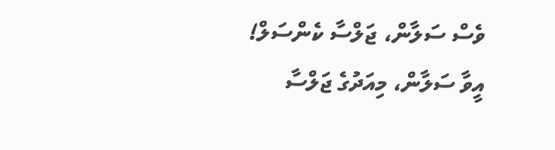ވެސް ސަލާން، ޖަލްސާ ކެންސަލް!
އީވާ ސަލާން، މިއަދުގެ ޖަލްސާ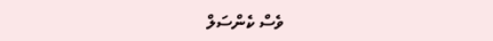ވެސް ކެންސަލް